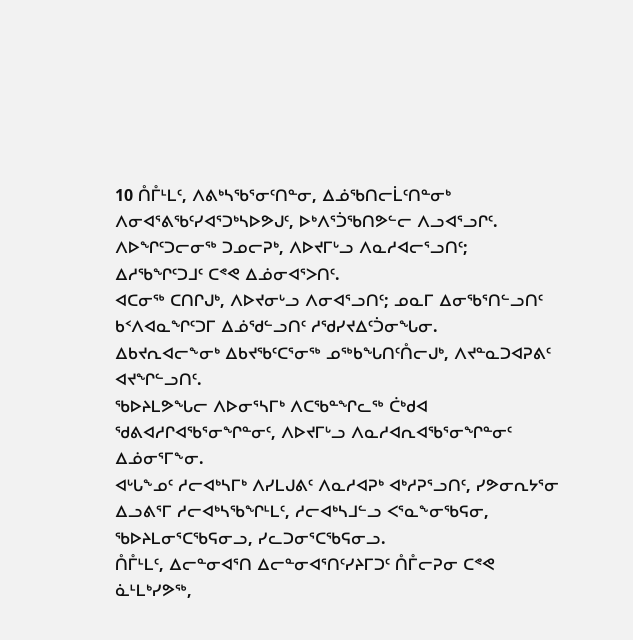10 ᑍᒤᒻᒪᑦ, ᐱᕕᒃᓴᖃᕐᓂᑦᑎᓐᓂ, ᐃᓅᖃᑎᓕᒫᑦᑎᓐᓂᒃ ᐱᓂᐊᕐᕕᖃᑦᓯᐊᕐᑐᒃᓴᐅᕗᒍᑦ, ᐅᒃᐱᕐᑑᖃᑎᕗᓪᓕ ᐱᓗᐊᕐᓗᒋᑦ.
ᐱᐅᖏᑦᑐᓕᓂᖅ ᑐᓄᓕᕈᒃ, ᐱᐅᔪᒥᒡᓗ ᐱᓇᓱᐊᓕᕐᓗᑎᑦ; ᐃᓱᖃᖏᑦᑐᒧᑦ ᑕᕝᕙ ᐃᓅᓂᐊᕐᐳᑎᑦ.
ᐊᑕᓂᖅ ᑕᑎᒋᒍᒃ, ᐱᐅᔪᓂᒡᓗ ᐱᓂᐊᕐᓗᑎᑦ; ᓄᓇᒥ ᐃᓂᖃᕐᑎᓪᓗᑎᑦ ᑲᑉᐱᐊᓇᖏᑦᑐᒥ ᐃᓅᖁᓪᓗᑎᑦ ᓱᖁᓯᔪᐃᑦᑑᓂᖓᓂ.
ᐃᑲᔪᕆᐊᓕᖕᓂᒃ ᐃᑲᔪᖃᑦᑕᕐᓂᖅ ᓄᖅᑲᖓᑎᑦᑍᓕᒍᒃ, ᐱᔪᓐᓇᑐᐊᕈᕕᑦ ᐊᔪᖏᓪᓗᑎᑦ.
ᖃᐅᔨᒪᕗᖓᓕ ᐱᐅᓂᕐᓴᒥᒃ ᐱᑕᖃᓐᖏᓚᖅ ᑖᒃᑯᐊ ᖁᕕᐊᓱᒋᐊᖃᕐᓂᖏᓐᓂᑦ, ᐱᐅᔪᒥᒡᓗ ᐱᓇᓱᐊᕆᐊᖃᕐᓂᖏᓐᓂᑦ ᐃᓅᓂᕐᒥᖕᓂ.
ᐊᒡᒐᖕᓄᑦ ᓱᓕᐊᒃᓴᒥᒃ ᐱᓯᒪᒍᕕᑦ ᐱᓇᓱᐊᕈᒃ ᐊᒃᓱᕈᕐᓗᑎᑦ, ᓯᕗᓂᕆᔭᕐᓂ ᐃᓗᕕᕐᒥ ᓱᓕᐊᒃᓴᖃᖏᒻᒪᑦ, ᓱᓕᐊᒃᓴᒧᓪᓗ ᐸᕐᓇᖕᓂᖃᕋᓂ, ᖃᐅᔨᒪᓂᕐᑕᖃᕋᓂᓗ, ᓯᓚᑐᓂᕐᑕᖃᕋᓂᓗ.
ᑍᒤᒻᒪᑦ, ᐃᓕᓐᓂᐊᕐᑎ ᐃᓕᓐᓂᐊᕐᑎᑦᓯᔨᒥᑐᑦ ᑍᒤᓕᕈᓂ ᑕᕝᕙ ᓈᒻᒪᒃᓯᕗᖅ,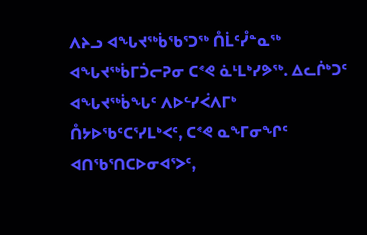ᐱᔨᓗ ᐊᖓᔪᖅᑳᖃᕐᑐᖅ ᑍᒫᑦᓮᓐᓇᖅ ᐊᖓᔪᖅᑳᒥᑑᓕᕈᓂ ᑕᕝᕙ ᓈᒻᒪᒃᓯᕗᖅ. ᐃᓚᒌᒃᑐᑦ ᐊᖓᔪᖅᑳᖓᑦ ᐱᐅᓪᓯᐹᐱᒥᒃ ᑍᔭᐅᖃᑦᑕᕐᓯᒪᒃᐸᑦ, ᑕᕝᕙ ᓇᖕᒥᓂᖏᑦ ᐊᑎᖃᕐᑎᑕᐅᓂᐊᕐᐳᑦ,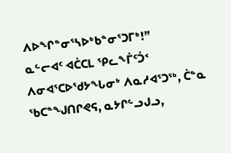ᐱᐅᖏᓐᓂᕐᓴᐅᒃᑲᓐᓂᕐᑐᒥᒃ!”
ᓇᓪᓕᐊᑦ ᐊᑖᑕᒪ ᕿᓚᖕᒦᑦᑑᑉ ᐱᓂᐊᕐᑕᐅᖁᔭᖓᓂᒃ ᐱᓇᓱᐊᕐᑐᖅ, ᑖᓐᓇ ᖃᑕᓐᖑᑎᒋᕙᕋ, ᓇᔭᒋᓪᓗᒍᓗ,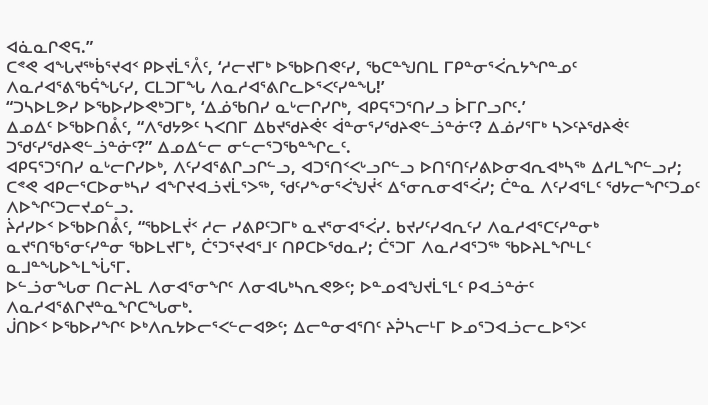ᐊᓈᓇᒋᕙᕋ.”
ᑕᕝᕙ ᐊᖓᔪᖅᑳᕐᔪᐊᑉ ᑭᐅᔪᒫᕐᐰᑦ, ‘ᓱᓕᔪᒥᒃ ᐅᖃᐅᑎᕙᑦᓯ, ᖃᑕᓐᖑᑎᒪ ᒥᑭᓐᓂᕐᐹᕆᔭᖏᓐᓄᑦ ᐱᓇᓱᐊᕐᕕᖃᕌᖓᑦᓯ, ᑕᒪᑐᒥᖓ ᐱᓇᓱᐊᕐᕕᒋᓚᐅᕐᐸᑦᓯᓐᖓ!’
“ᑐᓴᐅᒪᕗᓯ ᐅᖃᐅᓯᐅᕙᒃᑐᒥᒃ, ‘ᐃᓅᖃᑎᓯ ᓇᒡᓕᒋᓯᒋᒃ, ᐊᑭᕋᕐᑐᕐᑎᓯᓗ ᐆᒥᒋᓗᒋᑦ.’
ᐃᓄᐃᑦ ᐅᖃᐅᑎᕔᑦ, “ᐱᖁᔭᕗᑦ ᓴᐸᑎᒥ ᐃᑲᔪᖁᔨᕚᑦ ᐋᓐᓂᕐᓯᖁᔨᕙᓪᓘᓐᓃᑦ? ᐃᓅᓯᕐᒥᒃ ᓴᐳᑦᔨᖁᔨᕚᑦ ᑐᖁᑦᓯᖁᔨᕙᓪᓘᓐᓃᑦ?” ᐃᓄᐃᓪᓕ ᓂᓪᓕᕐᑐᖃᓐᖏᓚᑦ.
ᐊᑭᕋᕐᑐᕐᑎᓯ ᓇᒡᓕᒋᓯᐅᒃ, ᐱᑦᓯᐊᕐᕕᒋᓗᒋᓪᓗ, ᐊᑐᕐᑎᑉᐸᒡᓗᒋᓪᓗ ᐅᑎᕐᑎᑦᓯᕕᐅᓂᐊᕆᐊᒃᓴᖅ ᐃᓱᒪᖏᓪᓗᓯ; ᑕᕝᕙ ᐊᑭᓕᕐᑕᐅᓂᒃᓴᓯ ᐊᖏᔪᐊᓘᔪᒫᕐᐳᖅ, ᖁᑦᓯᖕᓂᕐᐹᖑᔫᑉ ᐃᕐᓂᕆᓂᐊᕐᐹᓯ; ᑖᓐᓇ ᐱᑦᓯᐊᕐᒪᑦ ᖁᔭᓕᖏᑦᑐᓄᑦ ᐱᐅᖏᑦᑐᓕᔪᓄᓪᓗ.
ᔩᓱᓯᐅᑉ ᐅᖃᐅᑎᕔᑦ, “ᖃᐅᒪᔫᑉ ᓱᓕ ᓯᕕᑭᑦᑐᒥᒃ ᓇᔪᕐᓂᐊᕐᐹᓯ. ᑲᔪᓯᑦᓯᐊᕆᑦᓯ ᐱᓇᓱᐊᕐᑕᑦᓯᓐᓂᒃ ᓇᔪᕐᑎᖃᕐᓂᑦᓯᓐᓂ ᖃᐅᒪᔪᒥᒃ, ᑖᕐᑐᕐᔪᐊᕐᒧᑦ ᑎᑭᑕᐅᖁᓇᓯ; ᑖᕐᑐᒥ ᐱᓇᓱᐊᕐᑐᖅ ᖃᐅᔨᒪᖏᒻᒪᑦ ᓇᒧᓐᖓᐅᖕᒪᖔᕐᒥ.
ᐅᓪᓘᓂᖓᓂ ᑎᓕᔨᒪ ᐱᓂᐊᕐᓂᖏᑦ ᐱᓂᐊᒐᒃᓴᕆᕙᕗᑦ; ᐅᓐᓄᐊᖑᔪᒫᕐᒪᑦ ᑭᐊᓘᓐᓃᑦ ᐱᓇᓱᐊᕐᕕᒋᔪᓐᓇᖏᑕᖓᓂᒃ.
ᒎᑎᐅᑉ ᐅᖃᐅᓯᖏᑦ ᐅᒃᐱᕆᔭᐅᓕᕐᐸᓪᓕᐊᕗᑦ; ᐃᓕᓐᓂᐊᕐᑎᑦ ᔨᕉᓴᓕᒻᒥ ᐅᓄᕐᑐᐊᓘᓕᓚᐅᕐᐳᑦ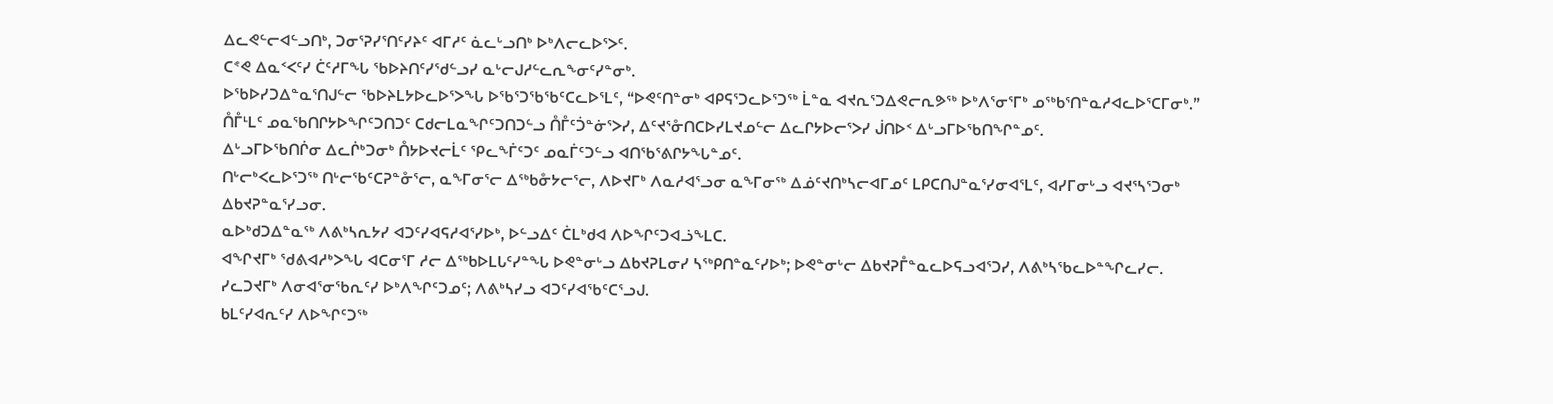ᐃᓚᕙᓪᓕᐊᓪᓗᑎᒃ, ᑐᓂᕐᕈᓯᕐᑎᑦᓯᔨᑦ ᐊᒥᓱᑦ ᓈᓚᒡᓗᑎᒃ ᐅᒃᐱᓕᓚᐅᕐᐳᑦ.
ᑕᕝᕙ ᐃᓇᑉᐸᑦᓯ ᑖᑦᓱᒥᖓ ᖃᐅᔨᑎᑦᓯᖁᓪᓗᓯ ᓇᒡᓕᒍᓱᓪᓚᕆᖕᓂᑦᓯᓐᓂᒃ.
ᐅᖃᐅᓯᑐᐃᓐᓇᕐᑎᒍᓪᓕ ᖃᐅᔨᒪᔭᐅᓚᐅᕐᐳᖓ ᐅᖃᕐᑐᖃᖃᑦᑕᓚᐅᕐᒪᑦ, “ᐅᕙᑦᑎᓐᓂᒃ ᐊᑭᕋᕐᑐᓚᐅᕐᑐᖅ ᒫᓐᓇ ᐊᔪᕆᕐᑐᐃᕙᓕᕆᕗᖅ ᐅᒃᐱᕐᓂᕐᒥᒃ ᓄᖅᑲᕐᑎᓐᓇᓱᐊᓚᐅᕐᑕᒥᓂᒃ.”
ᑍᒤᒻᒪᑦ ᓄᓇᖃᑎᒋᔭᐅᖏᑦᑐᑎᑐᑦ ᑕᑯᓕᒪᓇᖏᑦᑐᑎᑐᓪᓗ ᑍᒤᑦᑑᓐᓃᕐᐳᓯ, ᐃᑦᔪᕐᓁᑎᑕᐅᓯᒪᔪᓄᓪᓕ ᐃᓚᒋᔭᐅᓕᕐᐳᓯ ᒎᑎᐅᑉ ᐃᒡᓗᒥᐅᖃᑎᖏᓐᓄᑦ.
ᐃᒡᓗᒥᐅᖃᑎᒌᓂ ᐃᓚᒌᒃᑐᓂᒃ ᑍᔭᐅᔪᓕᒫᑦ ᕿᓚᖕᒦᑦᑐᑦ ᓄᓇᒦᑦᑐᓪᓗ ᐊᑎᖃᕐᕕᒋᔭᖓᓐᓄᑦ.
ᑎᒡᓕᒃᐸᓚᐅᕐᑐᖅ ᑎᒡᓕᖃᑦᑕᕈᓐᓁᕐᓕ, ᓇᖕᒥᓂᕐᓕ ᐃᖅᑲᓁᔭᓕᕐᓕ, ᐱᐅᔪᒥᒃ ᐱᓇᓱᐊᕐᓗᓂ ᓇᖕᒥᓂᖅ ᐃᓅᑦᔪᑎᒃᓴᓕᐊᒥᓄᑦ ᒪᑭᑕᑎᒍᓐᓇᕐᓯᓂᐊᕐᒪᑦ, ᐊᓯᒥᓂᒡᓗ ᐊᔪᕐᓴᕐᑐᓂᒃ ᐃᑲᔪᕈᓐᓇᕐᓯᓗᓂ.
ᓇᐅᒃᑯᑐᐃᓐᓇᖅ ᐱᕕᒃᓴᕆᔭᓯ ᐊᑐᑦᓯᐊᕋᓱᐊᕐᓯᐅᒃ, ᐅᓪᓗᐃᑦ ᑖᒪᒃᑯᐊ ᐱᐅᖏᑦᑐᐊᓘᖕᒪᑕ.
ᐊᖏᔪᒥᒃ ᖁᕕᐊᓱᒃᐳᖓ ᐊᑕᓂᕐᒥ ᓱᓕ ᐃᖅᑲᐅᒪᒐᑦᓯᓐᖓ ᐅᕙᓐᓂᒡᓗ ᐃᑲᔪᕈᒪᓂᓯ ᓴᖅᑭᑎᓐᓇᑦᓯᐅᒃ; ᐅᕙᓐᓂᒡᓕ ᐃᑲᔪᕈᒤᓐᓇᓚᐅᕋᓗᐊᕐᑐᓯ, ᐱᕕᒃᓴᖃᓚᐅᓐᖏᓚᓯᓕ.
ᓯᓚᑐᔪᒥᒃ ᐱᓂᐊᕐᓂᖃᕆᑦᓯ ᐅᒃᐱᖏᑦᑐᓄᑦ; ᐱᕕᒃᓴᓯᓗ ᐊᑐᑦᓯᐊᖃᑦᑕᕐᓗᒍ.
ᑲᒪᑦᓯᐊᕆᑦᓯ ᐱᐅᖏᑦᑐᖅ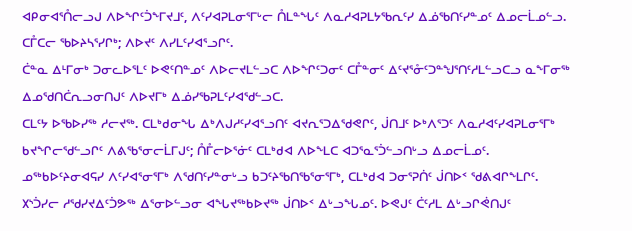ᐊᑭᓂᐊᕐᑍᓕᓗᒍ ᐱᐅᖏᑦᑑᖕᒥᔪᒧᑦ, ᐱᑦᓯᐊᕈᒪᓂᕐᒥᒡᓕ ᑍᒪᓐᖓᑦ ᐱᓇᓱᐊᕈᒪᔭᖃᕆᑦᓯ ᐃᓅᖃᑎᑦᓯᓐᓄᑦ ᐃᓄᓕᒫᓄᓪᓗ.
ᑕᒤᑕᓕ ᖃᐅᔨᓴᕐᓯᒋᒃ; ᐱᐅᔪᑦ ᐱᓯᒪᑦᓯᐊᕐᓗᒋᑦ.
ᑖᓐᓇ ᐃᒻᒥᓂᒃ ᑐᓂᓚᐅᕐᒪᑦ ᐅᕙᑦᑎᓐᓄᑦ ᐱᐅᓕᔪᒪᓪᓗᑕ ᐱᐅᖏᑦᑐᓂᑦ ᑕᒤᓐᓂᑦ ᐃᑦᔪᕐᓁᑦᑐᓐᖑᕐᑎᑦᓱᒪᓪᓗᑕᓗ ᓇᖕᒥᓂᖅ ᐃᓄᖁᑎᑖᕆᓗᓂᑎᒍᑦ ᐱᐅᔪᒥᒃ ᐃᓅᓯᖃᕈᒪᑦᓯᐊᖁᓪᓗᑕ.
ᑕᒪᑦᔭ ᐅᖃᐅᓯᖅ ᓱᓕᔪᖅ. ᑕᒪᒃᑯᓂᖓ ᐃᒃᐱᒍᓱᑦᓯᐊᕐᓗᑎᑦ ᐊᔪᕆᕐᑐᐃᖁᕙᒋᑦ, ᒎᑎᒧᑦ ᐅᒃᐱᕐᑐᑦ ᐱᓇᓱᐊᑦᓯᐊᕈᒪᓂᕐᒥᒃ ᑲᔪᖏᓕᖁᓪᓗᒋᑦ ᐱᕕᖃᕐᓂᓕᒫᒥᒍᑦ; ᑍᒤᓕᐅᕐᓃᑦ ᑕᒪᒃᑯᐊ ᐱᐅᖕᒪᑕ ᐊᑐᕐᓇᕐᑑᓪᓗᑎᒡᓗ ᐃᓄᓕᒫᓄᑦ.
ᓄᖅᑲᐅᑦᔨᓂᐊᕋᓯ ᐱᑦᓯᐊᕐᓂᕐᒥᒃ ᐱᖁᑎᑦᓯᓐᓂᒡᓗ ᑲᑐᑦᔨᖃᑎᖃᕐᓂᕐᒥᒃ, ᑕᒪᒃᑯᐊ ᑐᓂᕐᕈᑏᑦ ᒎᑎᐅᑉ ᖁᕕᐊᒋᖕᒪᒋᑦ.
᙭ᔅᑑᓯᓕ ᓱᖁᓯᔪᐃᑦᑑᕗᖅ ᐃᕐᓂᐅᓪᓗᓂ ᐊᖓᔪᖅᑲᐅᔪᖅ ᒎᑎᐅᑉ ᐃᒡᓗᖓᓄᑦ. ᐅᕙᒍᑦ ᑖᑦᓱᒪ ᐃᒡᓗᒋᕚᑎᒍᑦ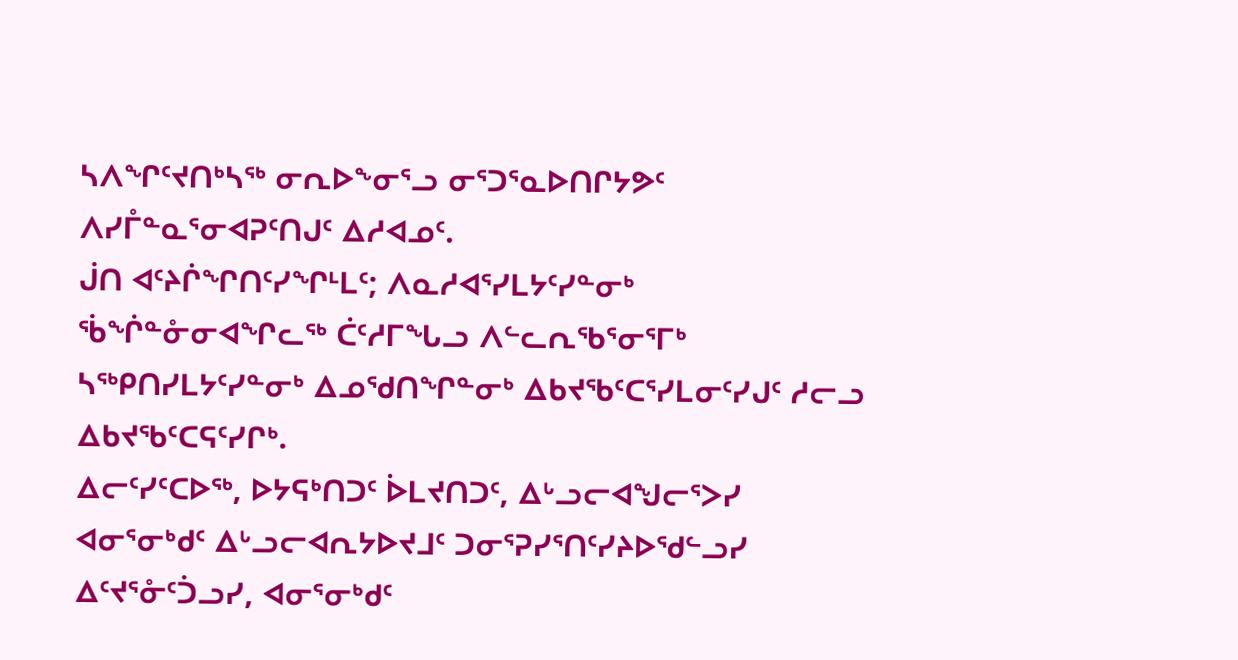ᓴᐱᖏᑦᔪᑎᒃᓴᖅ ᓂᕆᐅᖕᓂᕐᓗ ᓂᕐᑐᕐᓇᐅᑎᒋᔭᕗᑦ ᐱᓯᒤᓐᓇᕐᓂᐊᕈᑦᑎᒍᑦ ᐃᓱᐊᓄᑦ.
ᒎᑎ ᐊᑦᔨᒌᖏᑎᑦᓯᖏᒻᒪᑦ; ᐱᓇᓱᐊᕐᓯᒪᔭᑦᓯᓐᓂᒃ ᖄᖐᓐᓁᓂᐊᖏᓚᖅ ᑖᑦᓱᒥᖓᓗ ᐱᓪᓚᕆᖃᕐᓂᕐᒥᒃ ᓴᖅᑭᑎᓯᒪᔭᑦᓯᓐᓂᒃ ᐃᓄᖁᑎᖏᓐᓂᒃ ᐃᑲᔪᖃᑦᑕᕐᓯᒪᓂᑦᓯᒍᑦ ᓱᓕᓗ ᐃᑲᔪᖃᑦᑕᕋᑦᓯᒋᒃ.
ᐃᓕᑦᓯᑦᑕᐅᖅ, ᐅᔭᕋᒃᑎᑐᑦ ᐆᒪᔪᑎᑐᑦ, ᐃᒡᓗᓕᐊᖑᓕᕐᐳᓯ ᐊᓂᕐᓂᒃᑯᑦ ᐃᒡᓗᓕᐊᕆᔭᐅᔪᒧᑦ ᑐᓂᕐᕈᓯᕐᑎᑦᓯᔨᐅᖁᓪᓗᓯ ᐃᑦᔪᕐᓁᑦᑑᓗᓯ, ᐊᓂᕐᓂᒃᑯᑦ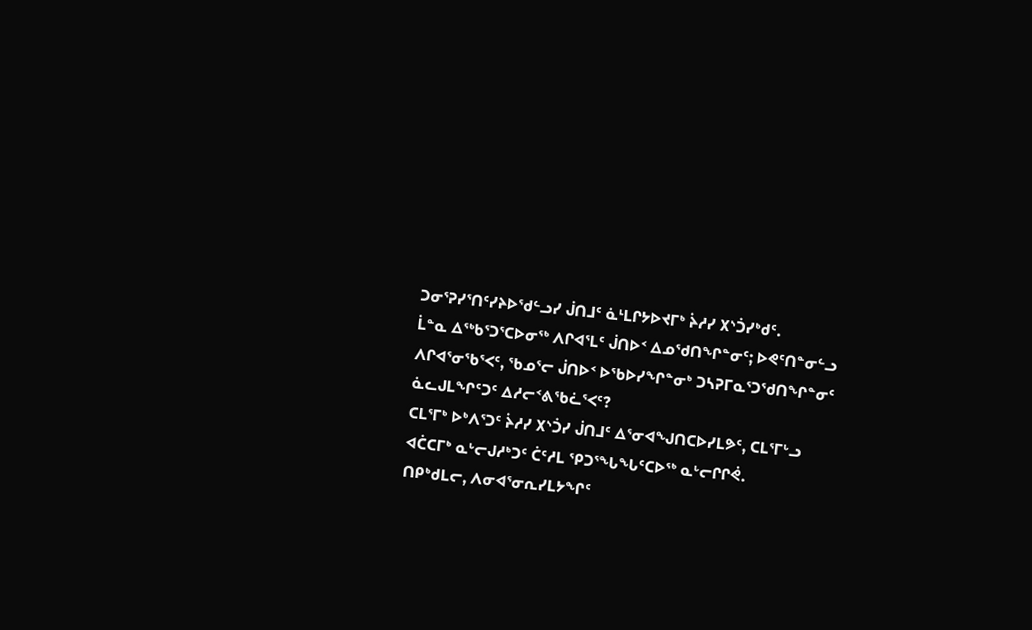ᑐᓂᕐᕈᓯᕐᑎᑦᓯᔨᐅᖁᓪᓗᓯ ᒎᑎᒧᑦ ᓈᒻᒪᒋᔭᐅᔪᒥᒃ ᔩᓱᓯ ᙭ᔅᑑᓯᒃᑯᑦ.
ᒫᓐᓇ ᐃᖅᑲᕐᑐᕐᑕᐅᓂᖅ ᐱᒋᐊᕐᒪᑦ ᒎᑎᐅᑉ ᐃᓄᖁᑎᖏᓐᓂᑦ; ᐅᕙᑦᑎᓐᓂᓪᓗ ᐱᒋᐊᕐᓂᖃᕐᐸᑦ, ᖃᓄᕐᓕ ᒎᑎᐅᑉ ᐅᖃᐅᓯᖏᓐᓂᒃ ᑐᓴᕈᒥᓇᕐᑐᖁᑎᖏᓐᓂᑦ ᓈᓚᒍᒪᖏᑦᑐᑦ ᐃᓱᓕᑉᕕᖃᓛᕐᐸᑦ?
ᑕᒪᕐᒥᒃ ᐅᒃᐱᕐᑐᑦ ᔩᓱᓯ ᙭ᔅᑑᓯ ᒎᑎᒧᑦ ᐃᕐᓂᐊᖑᑎᑕᐅᓯᒪᕗᑦ, ᑕᒪᕐᒥᒡᓗ ᐊᑖᑕᒥᒃ ᓇᒡᓕᒍᓱᒃᑐᑦ ᑖᑦᓱᒪ ᕿᑐᕐᖓᖓᑦᑕᐅᖅ ᓇᒡᓕᒋᒋᕚ.
ᑎᑭᒃᑯᒪᓕ, ᐱᓂᐊᕐᓂᕆᓯᒪᔭᖏᑦ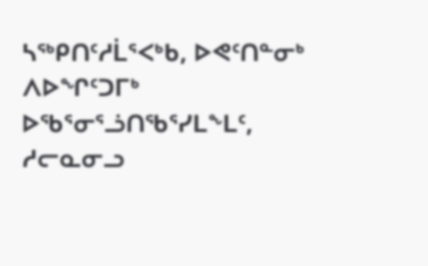ᓴᖅᑭᑎᑦᓱᒫᕐᐸᒃᑲ, ᐅᕙᑦᑎᓐᓂᒃ ᐱᐅᖏᑦᑐᒥᒃ ᐅᖃᕐᓂᕐᓘᑎᖃᕐᓯᒪᖕᒪᑦ, ᓱᓕᓇᓂᓗ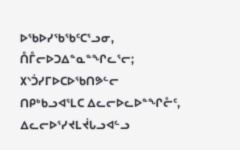ᐅᖃᐅᓯᖃᖃᑦᑕᕐᓗᓂ, ᑍᒤᓕᐅᑐᐃᓐᓇᓐᖏᓚᕐᓕ; ᙭ᔅᑑᓯᒥᐅᑕᐅᖃᑎᕗᓪᓕ ᑎᑭᒃᑲᓗᐊᕐᒪᑕ ᐃᓚᓕᐅᓚᐅᓐᖏᓔᑦ, ᐃᓚᓕᐅᕐᓯᔪᒪᔫᒐᓗᐊᓪᓗ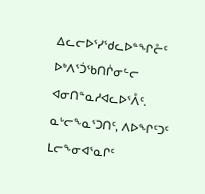ᐃᓚᓕᐅᕐᓯᖁᓚᐅᓐᖏᓔᑦ ᐅᒃᐱᕐᑑᖃᑎᒌᓂᓪᓕ ᐊᓂᑎᓐᓇᓱᐊᓚᐅᕐᐰᑦ.
ᓇᒡᓕᖕᓇᕐᑐᑎᑦ, ᐱᐅᖏᑦᑐᑦ ᒪᓕᖕᓂᐊᕐᓇᒋᑦ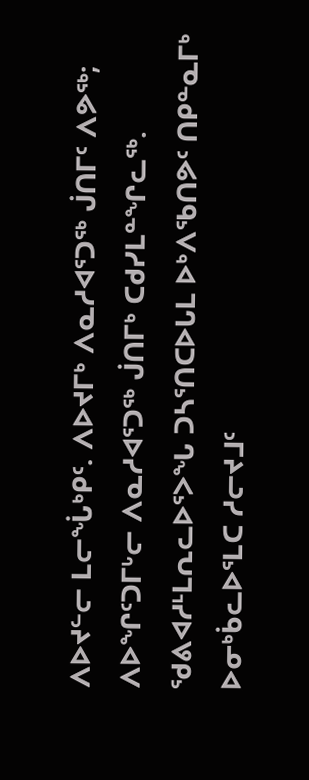ᐱᐅᔪᓪᓕ ᒪᓕᖔᒃᑭᑦ. ᐱᐅᔪᒥᒃ ᐱᓇᓱᐊᕐᑐᖅ ᒎᑎᒥᑦ ᐱᕗᖅ; ᐱᐅᖏᑦᑐᒥᒡᓕ ᐱᓇᓱᐊᕐᑐᖅ ᒎᑎᒥᒃ ᑕᑯᓯᒪᓐᖏᓚᖅ.
ᖁᕕᐊᓱᒻᒪᕆᓚᐅᕐᐳᖓ ᑐᓴᕐᑎᑕᐅᒐᒪ ᐅᒃᐱᖃᑎᕗᑦ ᑎᑭᓐᓇᒥᒃ ᐅᓂᒃᑳᓚᐅᕐᒪᑕ ᓱᓕᔪᒧᑦ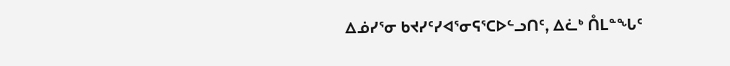ᐃᓅᓯᕐᓂ ᑲᔪᓯᑦᓯᐊᕐᓂᕋᕐᑕᐅᓪᓗᑎᑦ, ᐃᓛᒃ ᑍᒪᓐᖓᑦ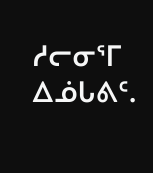ᓱᓕᓂᕐᒥ ᐃᓅᒐᕕᑦ.